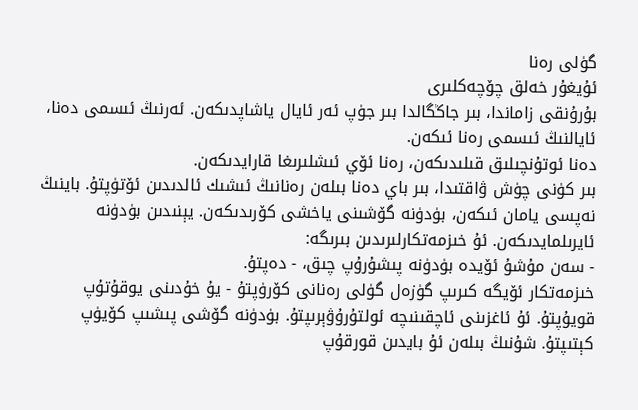گۈلى رەنا
ئۇيغۇر خەلق چۆچەكلىرى
بۇرۇنقى زاماندا، بىر جاڭگالدا بىر جۈپ ئەر ئايال ياشاپدىكەن. ئەرنىڭ ئىسمى دەنا، ئايالنىڭ ئىسمى رەنا ئىكەن.
دەنا ئوتۇنچىلىق قىلىدىكەن، رەنا ئۆي ئىشلىرىغا قارايدىكەن.
بىر كۈنى چۈش ۋاقتىدا، بىر باي دەنا بىلەن رەنانىڭ ئىشىك ئالدىدىن ئۆتۈپتۇ. باينىڭ نەپسى يامان ئىكەن، بۈدۈنە گۆشىنى ياخشى كۆرىدىكەن. يېنىدىن بۈدۈنە ئايرىلمايدىكەن. ئۇ خىزمەتكارلىرىدىن بىرىگە:
- سەن مۇشۇ ئۆيدە بۈدۈنە پىشۇرۇپ چىق، - دەپتۇ.
خىزمەتكار ئۆيگە كىرىپ گۈزەل گۈلى رەنانى كۆرۈپتۇ - يۇ خۇدىنى يوقۇتۇپ قويۇپتۇ. ئۇ ئاغزىنى ئاچقىنىچە ئولتۇرۇۋېرىپتۇ. بۈدۈنە گۆشى پىشىپ كۆيۈپ كېتىپتۇ. شۇنىڭ بىلەن ئۇ بايدىن قورقۇپ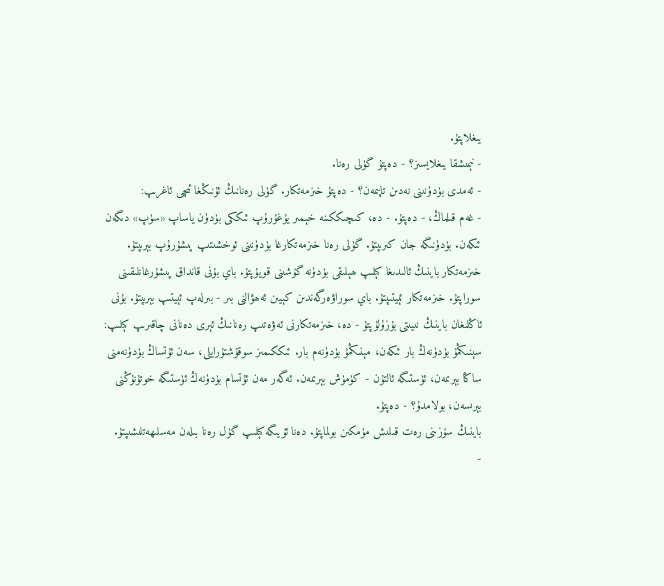يىغلاپتۇ.
- نېمىشقا يىغلايسىز؟ - دەپتۇ گۈلى رەنا.
- ئەمدى بۈدۈنىنى نەدىن تاپىمەن؟ - دەپتۇ خىزمەتكار. گۈلى رەنانىڭ ئۇنىڭغا ئىچى ئاغرىپ:
- غەم قىلماڭ، - دەپتۇ. - دە، كىچىككىنە خېمىر يۇغۇرۇپ ئىككى بۈدۈن ياساپ «سۈپ» دىگەن ئىكەن. بۈدۈنىگە جان كىرىپتۇ. گۈلى رەنا خىزمەتكارغا بۈدۈنىنى ئوخشىتىپ پىشۇرۇپ بېرىپتۇ.
خىزمەتكار باينىڭ ئالىدىغا كېلىپ ھېلىقى بۈدۈنە گۆشىنى قويۇپتۇ. باي بۇنى قانداق پىشۇرغانلىقىنى سوراپتۇ. خىزمەتكار ئېيتىپتۇ. باي سوراۋەرگەندىن كېيىن ئەھۋالنى بىر - بىرلەپ ئېيتىپ بېرىپتۇ. بۇنى ئاڭلىغان باينىڭ نىيىتى بۇزۇلۇپتۇ - دە، خىزمەتكارنى ئەۋەتىپ رەنانىڭ ئېرى دەنانى چاقىرىپ كېلىپ:
سېنىڭمۇ بۈدۈنەڭ بار ئىكەن، مېنىڭمۇ بۈدۈنەم بار. ئىككىمىز سوقۇشتۇرايلى، سەن ئۇتساڭ بۈدۈنەمنى ساڭا بېرىمەن، ئۈستىگە ئالتۇن - كۈمۈش بېرىمەن. ئەگەر مەن ئۇتسام بۈدۈنەڭ ئۈستىگە خوتۇنۇڭنى بېرىسەن، بولامدۇ؟ - دەپتۇ.
باينىڭ سۆزىنى رەت قىلىش مۈمكىن بولماپتۇ. دەنا ئۆيىگە كېلىپ گۈل رەنا بىلەن مەسلىھەتلىشىپتۇ.
-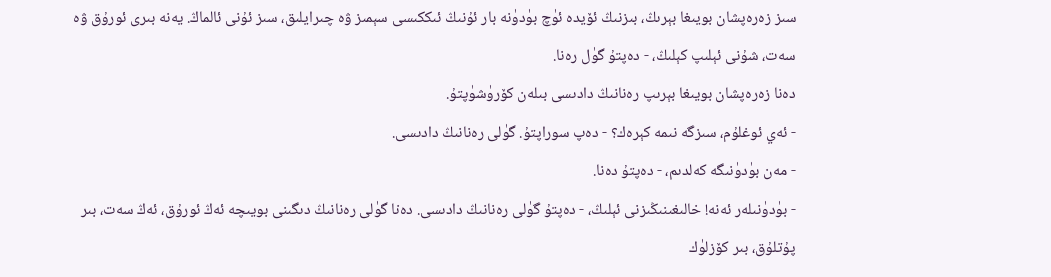سىز زەرەپشان بويىغا بېرىڭ، بىزنىڭ ئۆيدە ئۈچ بۈدۈنە بار ئۇنىڭ ئىككىسى سېمىز ۋە چىرايلىق، سىز ئۇنى ئالماڭ. يەنە بىرى ئورۇق ۋە سەت، شۇنى ئېلىپ كېلىڭ، - دەپتۇ گۈل رەنا.
دەنا زەرەپشان بويىغا بېرىپ رەنانىڭ دادىسى بىلەن كۆرۈشۈپتۇ.
- ئەي ئوغلۇم، سىزگە نىمە كېرەك؟ - دەپ سوراپتۇ. گۈلى رەنانىڭ دادىسى.
- مەن بۈدۈنىگە كەلدىم، - دەپتۇ دەنا.
- بۈدۈنىلەر ئەنە! خالىغىنىڭىزنى ئېلىڭ، - دەپتۇ گۈلى رەنانىڭ دادىسى. دەنا گۈلى رەنانىڭ دىگىنى بويىچە ئەڭ ئورۇق، ئەڭ سەت، بىر پۇتلۇق، بىر كۆزلۈك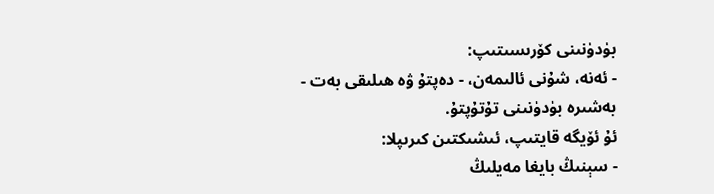بۈدۈنىنى كۆرىسىتىپ:
- ئەنە، شۇنى ئالىمەن، - دەپتۇ ۋە ھىلىقى بەت - بەشىرە بۈدۈنىنى تۇتۇپتۇ.
ئۇ ئۆيگە قايتىپ، ئىشىكتىن كىرىپلا:
- سېنىڭ بايغا مەيلىڭ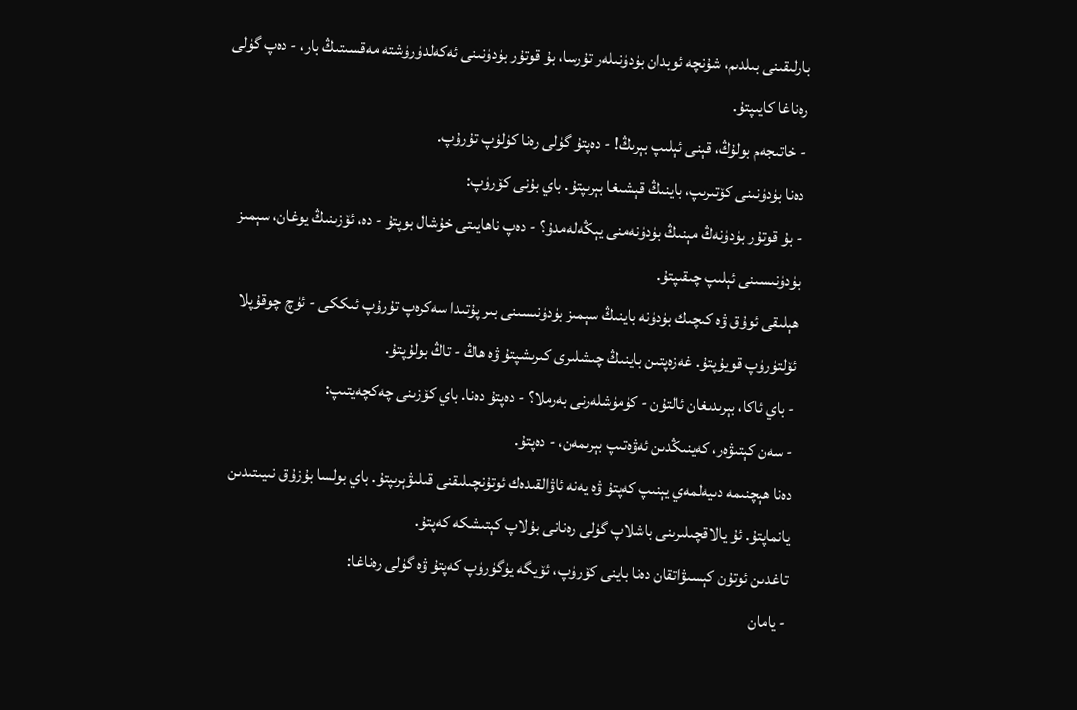بارلىقىنى بىلدىم، شۇنچە ئوبدان بۈدۈنىلەر تۇرسا، بۇ قوتۇر بۈدۈنىنى ئەكەلدۈرۈشتە مەقسىتىڭ بار، - دەپ گۈلى رەناغا كايىپتۇ.
- خاتىجەم بولۇڭ، قېنى ئېلىپ بېرىڭ! - دەپتۇ گۈلى رەنا كۈلۈپ تۇرۇپ.
دەنا بۈدۈنىنى كۆتىرىپ، باينىڭ قېشىغا بېرىپتۇ. باي بۇنى كۆرۈپ:
- بۇ قوتۇر بۈدۈنەڭ مېنىڭ بۈدۈنەمنى يېڭەلەمدۇ؟ - دەپ ناھايىتى خۇشال بوپتۇ - دە، ئۆزىنىڭ يوغان، سېمىز بۈدۈنىسىنى ئېلىپ چىقىپتۇ.
ھېلىقى ئوۇق ۋە كىچىك بۈدۈنە باينىڭ سېمىز بۈدۈنىسىنى بىر پۇتىدا سەكرەپ تۇرۇپ ئىككى - ئۈچ چوقۇپلا ئۆلتۈرۈپ قويۇپتۇ. غەزەپتىن باينىڭ چىشلىرى كىرىشپتۇ ۋە ھاڭ - تاڭ بولۇپتۇ.
- باي ئاكا، بېرىدىغان ئالتۇن - كۈمۈشلەرنى بەرملا؟ - دەپتۇ دەنا. باي كۆزىنى چەكچەيتىپ:
- سەن كېتىۋەر، كەينىڭدىن ئەۋەتىپ بېرىمەن، - دەپتۇ.
دەنا ھېچنىمە دىيەلمەي يېنىپ كەپتۇ ۋە يەنە ئاۋالقىدەك ئوتۇنچىلىقنى قىلىۋېرىپتۇ. باي بولسا بۇزۇق نىيىتىدىن يانماپتۇ. ئۇ يالاقچىلىرىنى باشلاپ گۈلى رەنانى بۇلاپ كېتىشكە كەپتۇ.
تاغدىن ئوتۇن كېسىۋاتقان دەنا باينى كۆرۈپ، ئۆيگە يۈگۈرۈپ كەپتۇ ۋە گۈلى رەناغا:
- يامان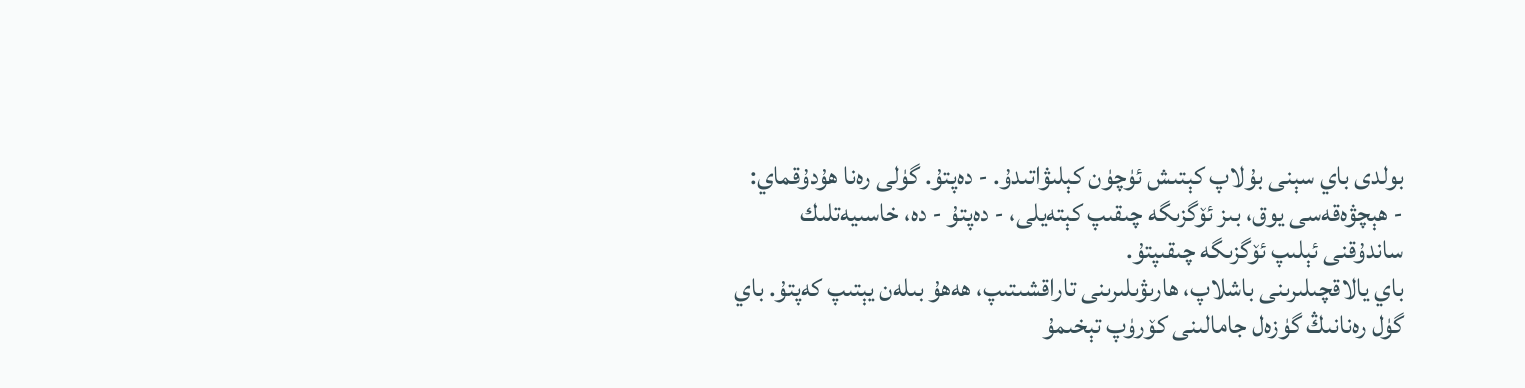بولدى باي سېنى بۇلاپ كېتىش ئۈچۈن كېلىۋاتىدۇ. - دەپتۇ. گۈلى رەنا ھۇدۇقماي:
- ھېچۋەقەسى يوق، بىز ئۆگزىگە چىقىپ كېتەيلى، - دەپتۇ - دە، خاسىيەتلىك ساندۇقنى ئېلىپ ئۆگزىگە چىقىپتۇ.
باي يالاقچىلىرىنى باشلاپ، ھارىۋىلىرىنى تاراقشىتىپ، ھەھۇ بىلەن يېتىپ كەپتۇ. باي گۈل رەنانىڭ گۈزەل جامالىنى كۆرۈپ تېخىمۇ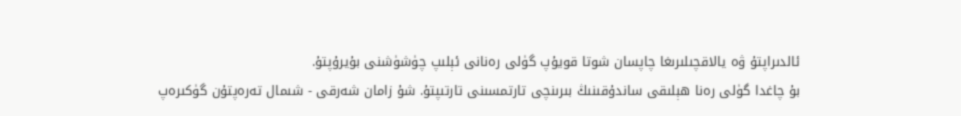ئالدىراپتۇ ۋە يالاقچىلىرىغا چاپسان شوتا قويۇپ گۈلى رەنانى ئېلىپ چۈشۈشنى بۇيرۇپتۇ.
بۇ چاغدا گۈلى رەنا ھېلىقى ساندۇقىنىڭ بىرىنچى تارتمسىنى تارتىپتۇ. شۇ زامان شەرقى - شىمال تەرەپتۇن گۈكىرەپ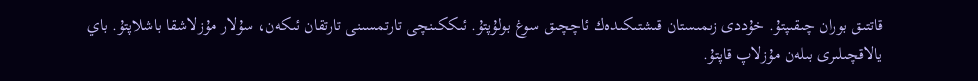قاتتىق بوران چىقىپتۇ. خۇددى زىمىستان قىشتىكىدەك ئاچچىق سوغ بولۇپتۇ. ئىككىنچى تارتمسىنى تارتقان ئىكەن، سۇلار مۇزلاشقا باشلاپتۇ. باي يالاقچىلىرى بىلەن مۇزلاپ قاپتۇ.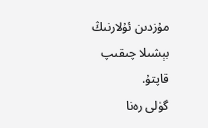مۇزدىن ئۇلارنىڭ بېشىلا چىقىپ قاپتۇ.
گۈلى رەنا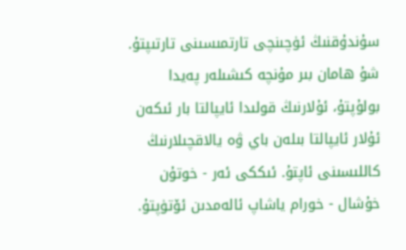سۇندۇقنىڭ ئۈچىنچى تارتمىسىنى تارتىپتۇ. شۇ ھامان بىر مۇنچە كىشىلەر پەيدا بولۇپتۇ، ئۇلارنىڭ قولىدا ئايپالتا بار ئىكەن ئۇلار ئايپالتا بىلەن باي ۋە يالاقچىلارنىڭ كاللىسىنى ئاپتۇ. ئىككى ئەر - خوتۇن خۇشال - خورام ياشاپ ئالەمدىن ئۆتۈپتۇ.